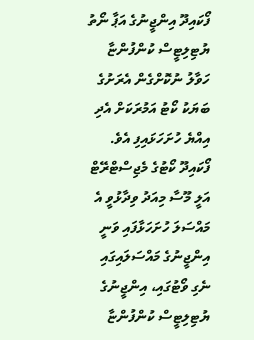ފޯކައިދޫ އިންޖީނުގެ އަޕާ ނޯތު ޔުޓިލިޓީސް ކުންފުންޏާ ހަވާލު ނުކޮށްގެން އެރަށުގެ ބަޔަކު ކޯޓު އަމުރަކަށް އެދި އިއްޔެ ހުށަހަޅައިފި އެވެ.
ފޯކައިދޫ ކޯޓުގެ މެޖިސްޓްރޭޓް އަލީ މޫސާ މިއަދު ވިދާޅުވީ އެ މައްސަލަ ހުށަހަޅާފައި ވަނީ އިންޖީނުގެ މައްސަލައިގައި ނެގި ވޯޓުގައި، އިންޖީނުގެ ޔުޓިލިޓީސް ކުންފުންޏާ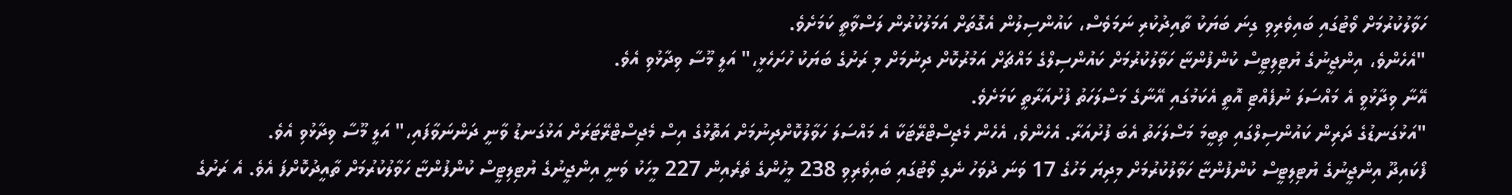ހަވާލުކުރުމަށް ވޯޓުގައި ބައިވެރިވި ގިނަ ބަޔަކު ތާއިދުކުރި ނަމަވެސް، ކައުންސިލުން އެގޮތަށް އަމަލުކުރުން ލަސްވާތީ ކަމަށެވެ.
"އެހެންވެ، އިންޖީނުގެ ޔުޓިލިޓީސް ކުންފުންޏާ ހަވާލުކުރުމަށް ކައުންސިލްގެ މައްޗަށް އަމުރުކޮށް ދިނުމަށް މި ރަށުގެ ބަޔަކު ހުށަހެޅީ،" އަލީ މޫސާ ވިދާޅުވި އެވެ.
އޭނާ ވިދާޅުވީ އެ މައްސަލަ ނުފެއްޓި އޮތީ އެކަމުގައި އޭނާގެ މަސްލަހަތު ފުށުއަރާތީ ކަމަށެވެ.
"އަޅުގަނޑުގެ ދަރިން ކައުންސިލްގައި ތިބީމަ މަސްލަހަތު އެބަ ފުށުއަރާ. އެހެންވެ، އެހެން މެޖިސްޓްރޭޓަކާ އެ މައްސަލަ ހަވާލުކޮށްދިނުމަށް އަތޮޅުގެ އިސް މެޖިސްޓްރޭޓަރަށް އަޅުގަނޑު ވާނީ ދަންނަވާފައި،" އަލީ މޫސާ ވިދާޅުވި އެވެ.
ފޯކައިދޫ އިންޖީނުގެ ޔުޓިލިޓީސް ކުންފުންޏާ ހަވާލުކުރުމަށް މިދިޔަ މަހުގެ 17 ވަނަ ދުވަހު ނެގި ވޯޓުގައި ބައިވެރިވި 238 މީހުންގެ ތެރެއިން 227 މީހަކު ވަނީ އިންޖީނުގެ ޔުޓިލިޓީސް ކުންފުންޏާ ހަވާލުކުރުމަށް ތާއީދުކޮށްފަ އެވެ. އެ ރަށުގެ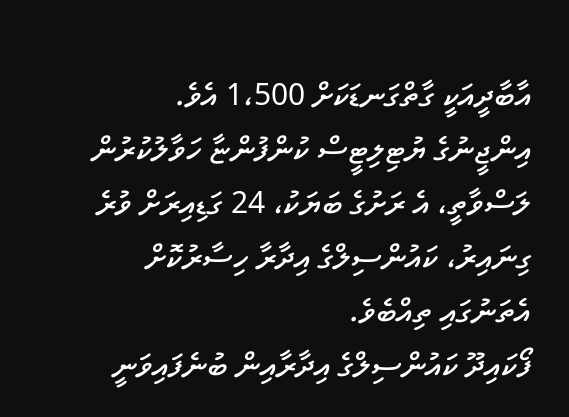އާބާދީއަކީ ގާތްގަނޑަކަށް 1،500 އެވެ.
އިންޖީނުގެ ޔުޓިލިޓީސް ކުންފުންޏާ ހަވާލުކުރުން ލަސްވާތީ، އެ ރަށުގެ ބަޔަކު، 24 ގަޑިއިރަށް ވުރެ ގިނައިރު، ކައުންސިލްގެ އިދާރާ ހިސާރުކޮށް އެތަނުގައި ތިއްބެވެ.
ފޯކައިދޫ ކައުންސިލްގެ އިދާރާއިން ބުނެފައިވަނީ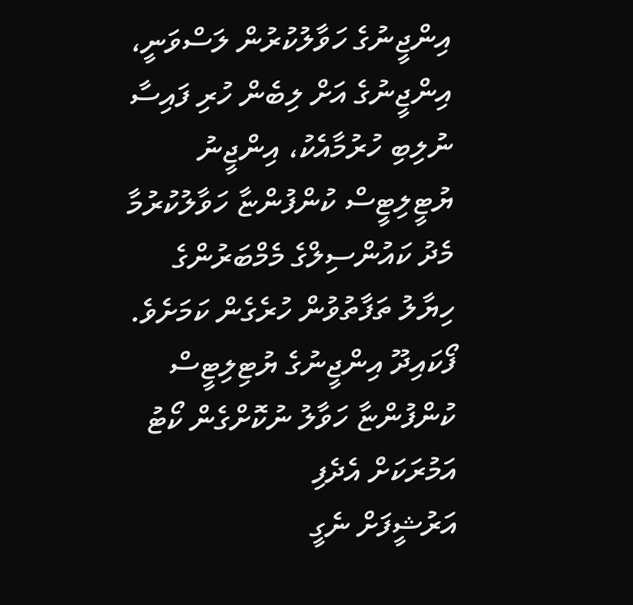އިންޖީނުގެ ހަވާލުކުރުން ލަސްވަނީ، އިންޖީނުގެ އަށް ލިބެން ހުރި ފައިސާ ނުލިބި ހުރުމާއެކު، އިންޖީނު ޔުޓީލިޓީސް ކުންފުންޏާ ހަވާލުކުރުމާ މެދު ކައުންސިލްގެ މެމްބަރުންގެ ހިޔާލު ތަފާތުވުން ހުރެގެން ކަމަށެވެ.
ފޯކައިދޫ އިންޖީނުގެ ޔުޓިލިޓީސް ކުންފުންޏާ ހަވާލު ނުކޮށްގެން ކޯޓު އަމުރަކަށް އެދެފި
އަރުޝީފަށް ނެގީ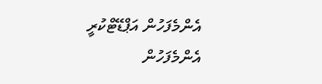އެންމެފަހުން އަޕްޑޭޓްކުރީ
އެންމެފަހުން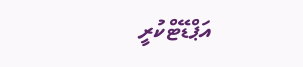އަޕްޑޭޓްކުރީ